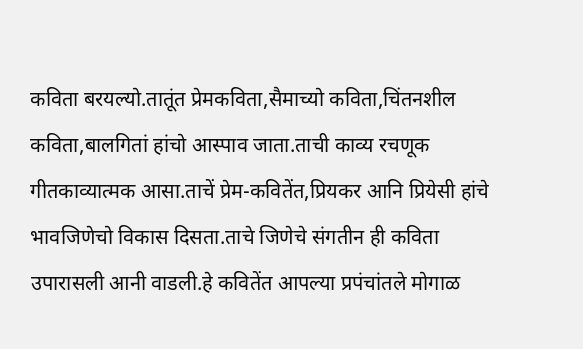कविता बरयल्यो.तातूंत प्रेमकविता,सैमाच्यो कविता,चिंतनशील कविता,बालगितां हांचो आस्पाव जाता.ताची काव्य रचणूक गीतकाव्यात्मक आसा.ताचें प्रेम-कवितेंत,प्रियकर आनि प्रियेसी हांचे भावजिणेचो विकास दिसता.ताचे जिणेचे संगतीन ही कविता उपारासली आनी वाडली.हे कवितेंत आपल्या प्रपंचांतले मोगाळ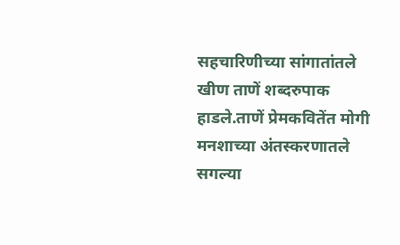सहचारिणीच्या सांगातांतले खीण ताणें शब्दरुपाक हाडले.ताणें प्रेमकवितेंत मोगी मनशाच्या अंतस्करणातले सगल्या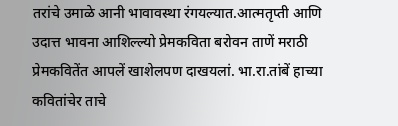तरांचे उमाळे आनी भावावस्था रंगयल्यात.आत्मतृप्ती आणि उदात्त भावना आशिल्ल्यो प्रेमकविता बरोवन ताणें मराठी प्रेमकवितेंत आपलें खाशेलपण दाखयलां. भा.रा.तांबें हाच्या कवितांचेर ताचे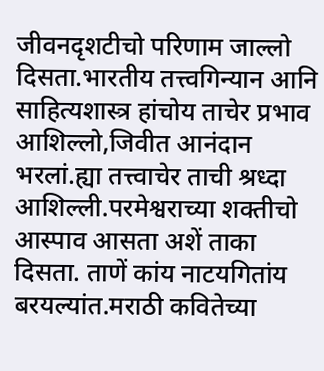जीवनदृशटीचो परिणाम जाल्लो दिसता.भारतीय तत्त्वगिन्यान आनि साहित्यशास्त्र हांचोय ताचेर प्रभाव आशिल्लो,जिवीत आनंदान भरलां.ह्या तत्त्वाचेर ताची श्रध्दा आशिल्ली.परमेश्वराच्या शक्तीचो आस्पाव आसता अशें ताका दिसता. ताणें कांय नाटयगितांय बरयल्यांत.मराठी कवितेच्या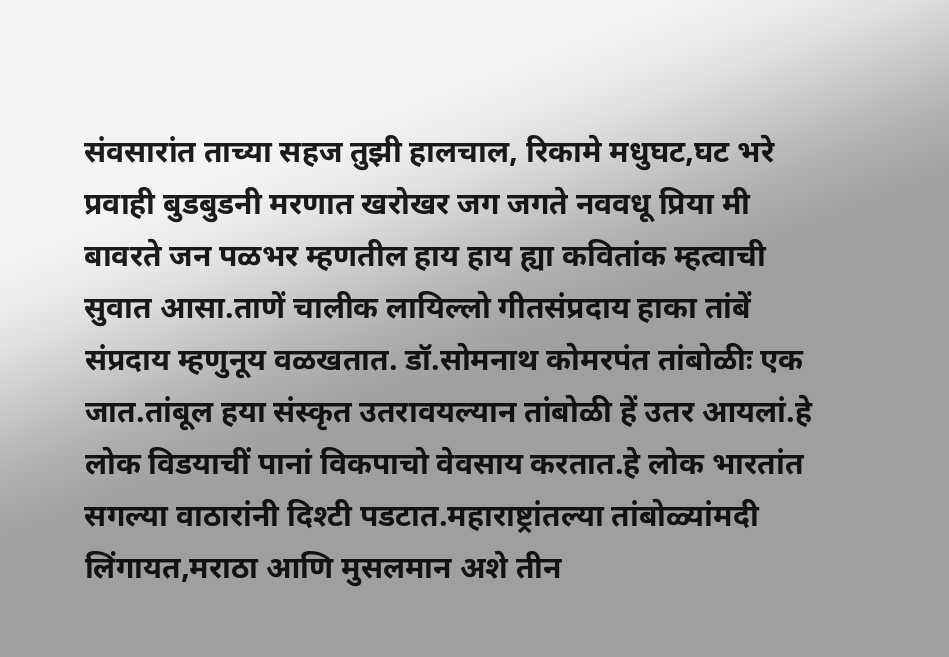संवसारांत ताच्या सहज तुझी हालचाल, रिकामे मधुघट,घट भरे प्रवाही बुडबुडनी मरणात खरोखर जग जगते नववधू प्रिया मी बावरते जन पळभर म्हणतील हाय हाय ह्या कवितांक म्हत्वाची सुवात आसा.ताणें चालीक लायिल्लो गीतसंप्रदाय हाका तांबें संप्रदाय म्हणुनूय वळखतात. डॉ.सोमनाथ कोमरपंत तांबोळीः एक जात.तांबूल हया संस्कृत उतरावयल्यान तांबोळी हें उतर आयलां.हे लोक विडयाचीं पानां विकपाचो वेवसाय करतात.हे लोक भारतांत सगल्या वाठारांनी दिश्टी पडटात.महाराष्ट्रांतल्या तांबोळ्यांमदी लिंगायत,मराठा आणि मुसलमान अशे तीन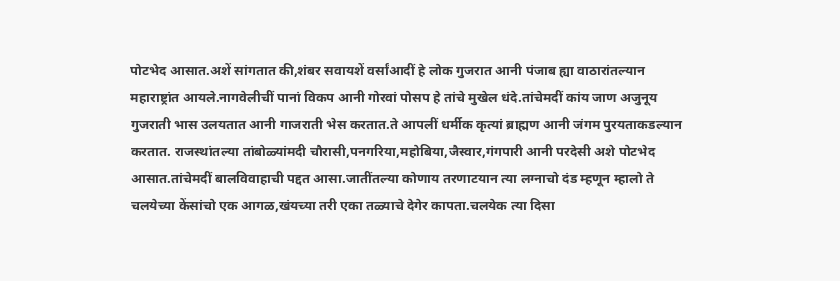पोटभेद आसात.अशें सांगतात की,शंबर सवायशें वर्सांआदीं हे लोक गुजरात आनी पंजाब ह्या वाठारांतल्यान महाराष्ट्रांत आयले.नागवेलीचीं पानां विकप आनी गोरवां पोसप हे तांचे मुखेल धंदे.तांचेमदीं कांय जाण अजुनूय गुजराती भास उलयतात आनी गाजराती भेस करतात.ते आपलीं धर्मीक कृत्यां ब्राह्मण आनी जंगम पुरयताकडल्यान करतात. राजस्थांतल्या तांबोळ्यांमदी चौरासी,पनगरिया,महोबिया,जैस्वार,गंगपारी आनी परदेसी अशे पोटभेद आसात.तांचेमदीं बालविवाहाची पद्दत आसा.जातींतल्या कोणाय तरणाटयान त्या लग्नाचो दंड म्हणून म्हालो ते चलयेच्या केंसांचो एक आगळ,खंयच्या तरी एका तळ्याचे देगेर कापता.चलयेक त्या दिसा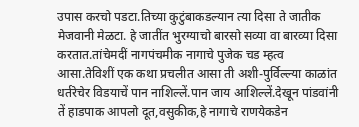उपास करचो पडटा.तिच्या कुटुंबाकडल्यान त्या दिसा ते जातीक मेजवानी मेळटा. हे जातींत भुरग्याचो बारसो सव्या वा बारव्या दिसा करतात.तांचेमदीं नागपंचमीक नागाचे पुजेक चड म्हत्व आसा.तेविशीं एक कथा प्रचलीत आसा ती अशी-पुर्विल्ल्या काळांत धर्तरेचेर विडयाचें पान नाशिल्लें.पान जाय आशिल्लें.देखून पांडवांनी तें हाडपाक आपलो दूत,वसुकीक,हे नागाचे राणयेकडेन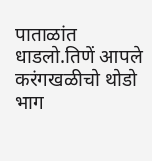पाताळांत धाडलो.तिणें आपले करंगखळीचो थोडो भाग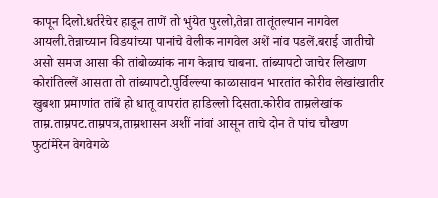कापून दिलो.धर्तरेचेर हाडून ताणें तो भुंयेत पुरलो,तेन्ना तातूंतल्यान नागवेल आयली.तेन्नाच्यान विडयांच्या पानांचे वेलीक नागवेल अशें नांव पडलें.बराई जातीचो असो समज आसा की तांबोळ्यांक नाग केन्नाच चाबना. तांब्यापटो जाचेर लिखाण कोरांतिल्लें आसता तो तांब्यापटो.पुर्विल्ल्या काळासावन भारतांत कोरीव लेखांखातीर खुबशा प्रमाणांत तांबें हो धातू वापरांत हाडिल्लो दिसता.कोरीव ताम्रलेखांक ताम्र.ताम्रपट.ताम्रपत्र,ताम्रशासन अशीं नांवां आसून ताचे दोन ते पांच चौखण फुटांमेरेन वेगवेगळे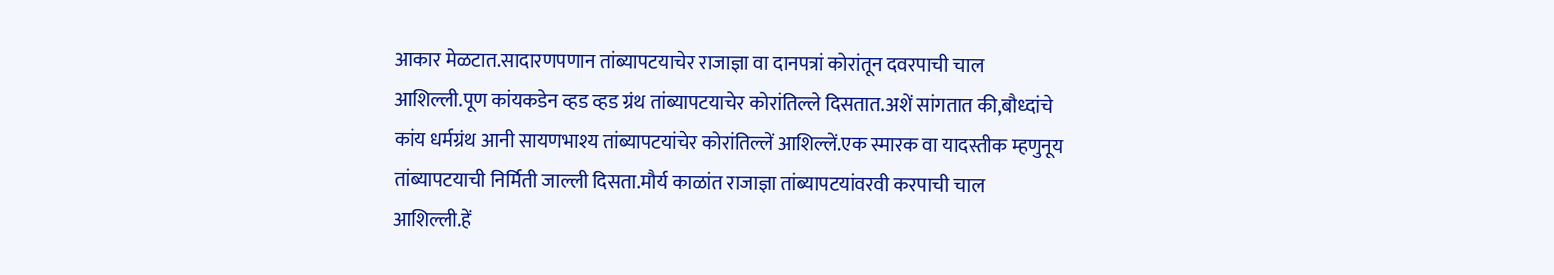आकार मेळटात.सादारणपणान तांब्यापटयाचेर राजाज्ञा वा दानपत्रां कोरांतून दवरपाची चाल आशिल्ली.पूण कांयकडेन व्हड व्हड ग्रंथ तांब्यापटयाचेर कोरांतिल्ले दिसतात.अशें सांगतात की,बौध्दांचे कांय धर्मग्रंथ आनी सायणभाश्य तांब्यापटयांचेर कोरांतिल्लें आशिल्लें.एक स्मारक वा यादस्तीक म्हणुनूय तांब्यापटयाची निर्मिती जाल्ली दिसता.मौर्य काळांत राजाज्ञा तांब्यापटयांवरवी करपाची चाल आशिल्ली.हें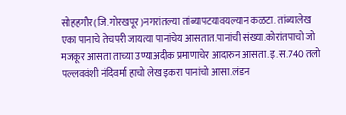सोहहगौर(जि.गोरखपूर)नगरांतल्या तांब्यापटयावयल्यान कळटा. तांब्यालेख एका पानाचे तेचपरी जायत्या पानांचेय आसतात.पानांची संख्या.कोरांतपाचो जो मजकूर आसता ताच्या उण्याअदीक प्रमाणाचेर आदारुन आसता.इ.स.740 तलो पल्लववंशी नंदिवर्मा हाचो लेख इकरा पानांचो आसा.लंडन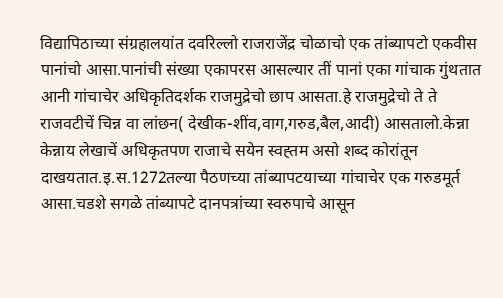विद्यापिठाच्या संग्रहालयांत दवरिल्लो राजराजेंद्र चोळाचो एक तांब्यापटो एकवीस पानांचो आसा.पानांची संख्या एकापरस आसल्यार तीं पानां एका गांचाक गुंथतात आनी गांचाचेर अधिकृतिदर्शक राजमुद्रेचो छाप आसता.हे राजमुद्रेचो ते ते राजवटीचें चिन्न वा लांछन( देखीक-शींव,वाग,गरुड,बैल,आदी) आसतालो.केन्ना केन्नाय लेखाचें अधिकृतपण राजाचे सयेन स्वह्तम असो शब्द कोरांतून दाखयतात.इ.स.1272तल्या पैठणच्या तांब्यापटयाच्या गांचाचेर एक गरुडमूर्त आसा.चडशे सगळे तांब्यापटे दानपत्रांच्या स्वरुपाचे आसून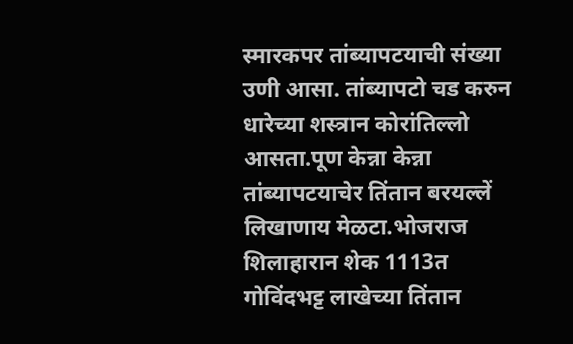स्मारकपर तांब्यापटयाची संख्या उणी आसा. तांब्यापटो चड करुन धारेच्या शस्त्रान कोरांतिल्लो आसता.पूण केन्ना केन्ना तांब्यापटयाचेर तिंतान बरयल्लें लिखाणाय मेळटा.भोजराज शिलाहारान शेक 1113त गोविंदभट्ट लाखेच्या तिंतान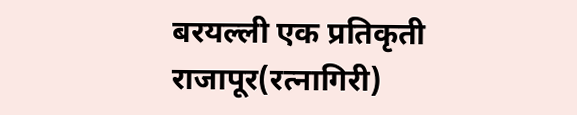बरयल्ली एक प्रतिकृती राजापूर(रत्नागिरी)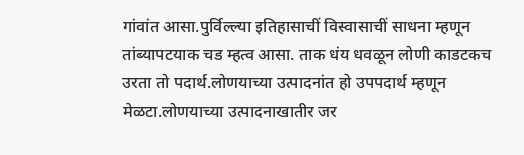गांवांत आसा.पुर्विल्ल्या इतिहासाचीं विस्वासाचीं साधना म्हणून तांब्यापटयाक चड म्हत्व आसा. ताक धंय धवळून लोणी काडटकच उरता तो पदार्थ.लोणयाच्या उत्पादनांत हो उपपदार्थ म्हणून मेळटा.लोणयाच्या उत्पादनाखातीर जर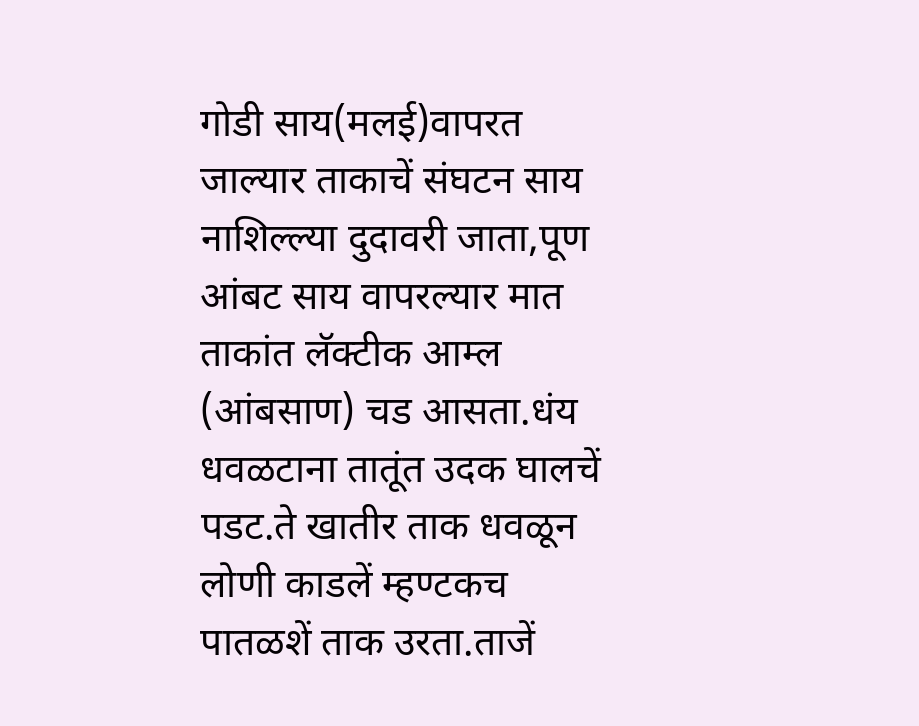गोडी साय(मलई)वापरत जाल्यार ताकाचें संघटन साय नाशिल्ल्या दुदावरी जाता,पूण आंबट साय वापरल्यार मात ताकांत लॅक्टीक आम्ल (आंबसाण) चड आसता.धंय धवळटाना तातूंत उदक घालचें पडट.ते खातीर ताक धवळून लोणी काडलें म्हण्टकच पातळशें ताक उरता.ताजें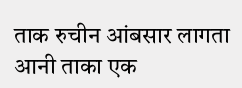ताक रुचीन आंबसार लागता आनी ताका एक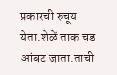प्रकारची रुचूय येता.शेळें ताक चड आंबट जाता.ताची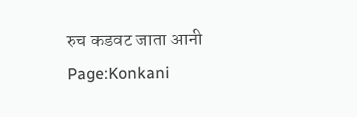रुच कडवट जाता आनी
Page:Konkani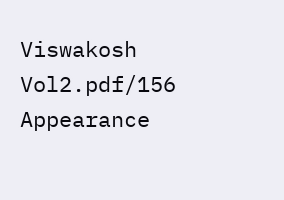Viswakosh Vol2.pdf/156
Appearance